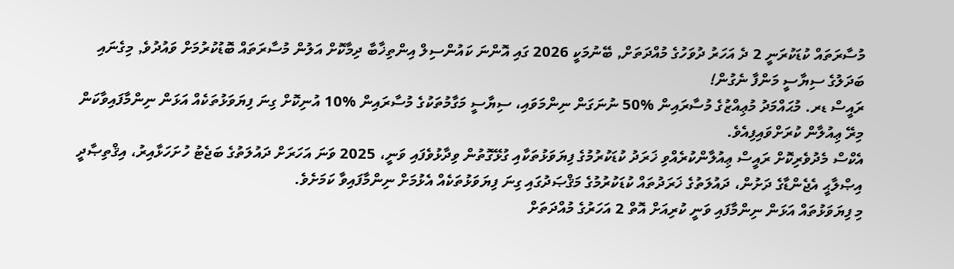މުސާރަތައް ކުޑަކުރަނީ 2 ދެ އަހަރު ދުވަހުގެ މުއްދަތަށް, ބޭނުމަކީ 2026 ގައި އޮންނަ ކައުންސިލް އިންތިޚާބާ ދިމާކޮށް އަލުން މުސާރަތައް ބޮޑުކުރުމަށް ވައުދުވެ, މިގެނައި ބަދަލުގެ ސިޔާސީ މަންފާ ނެގުން!
ރައީސް ޑރ. މުޙައްމަދު މުޢިއްޒުގެ މުސާރައިން %50 ނުނަގަން ނިންމަވައި، ސިޔާސީ މަގާމުތަކުގެ މުސާރައިން %10 އުނިކޮށް ގިނަ ފިޔަވަޅުތަކެއް އަޅަން ނިންމާފައިވާކަން މިރޭ ޢިއުލާން ކުރަށްވައިފިއެވެ.
އެކްސް މެދުވެރިކޮށް ރައީސް ޢިއުލާންކުރެއްވި ޚަރަދު ކުޑަކުރުމުގެ ފިޔަވަޅުތަކާއި ގުޅޭގޮތުން ވިދާޅުވެފައި ވަނީ، 2025 ވަނަ އަހަރަށް ދައުލަތުގެ ބަޖެޓު ހުށަހަޅާއިރު، އިޤްތިޞާދީ އިޞްލާޙީ އެޖެންޑާގެ ދަށުން، ދައުލަތުގެ ޚަރަދުތައް ކުޑަކުރުމުގެ މަޤްޞަދުގައި ގިނަ ފިޔަވަޅުތަކެއް އެޅުމަށް ނިންމާފައިވާ ކަމަށެވެ.
މި ފިޔަވަޅުތައް އަޅަން ނިންމާފައި ވަނީ ކުރިއަށް އޮތް 2 އަހަރުގެ މުއްދަތަށް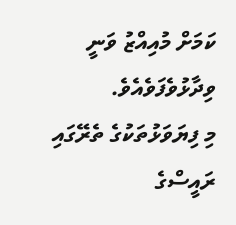ކަމަށް މުއިއްޒު ވަނީ ވިދާޅުވެފަވެއެވެ.
މި ފިޔަވަޅުތަކުގެ ތެރޭގައި ރައީސްގެ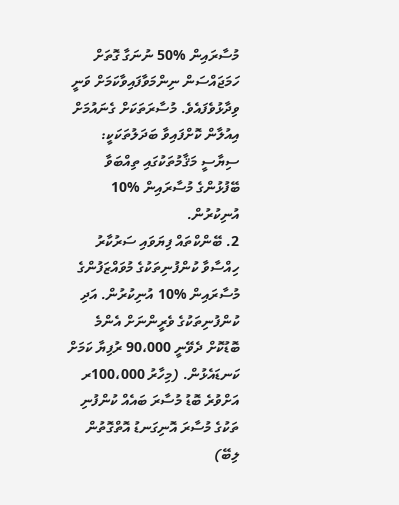މުސާރައިން %50 ނުނަގާ ގޮތަށް ހަމަޖައްސަން ނިންމަވާފައިވާކަމަށް ވަނީ ވިދާޅުވެފައެވެ. މުސާރަތަކަށް ގެނައުމަށް އިއުލާން ކޮށްފައިވާ ބަދަލުތަކަކީ:
ސިޔާސީ މަޤާމުތަކުގައި ތިއްބަވާ ބޭފުޅުންގެ މުސާރައިން %10 އުނިކުރުން.
2. ބޭންކްތައް ފިޔަވައި ސަރުކާރު ހިއްސާވާ ކުންފުނިތަކުގެ މުވައްޒަފުންގެ މުސާރައިން %10 އުނިކުރުން. އަދި ކުންފުނިތަކުގެ ވެރީންނަށް އެންމެ ބޮޑުކޮށް ދެވޭނީ 90،000 ރުފިޔާ ކަމަށް ކަނޑައެޅުން. (މިހާރު 100،000ރ އަށްވުރެ ބޮޑު މުސާރަ ބައެއް ކުންފުނި ތަކުގެ މުސާރަ އޮނިގަނޑު އޮތްގޮތުން ލިބޭ)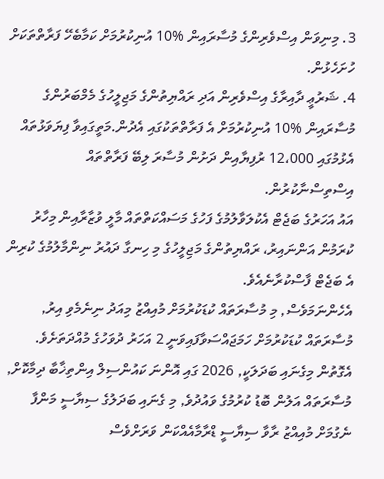3. މިނިވަން އިސްވެރިންގެ މުސާރައިން %10 އުނިކުރުމަށް ކަމާބެހޭ ފަރާތްތަކަށް ހުށަހެޅުން.
4. ޝަރުޢީ ދާއިރާގެ އިސްވެރިން އަދި ރައްޔިތުންގެ މަޖިލީހުގެ މެމްބަރުންގެ މުސާރައިން %10 އުނިކުރުމަށް އެ ފަރާތްތަކުގައި އެދުން.މަތީގައިވާ ފިޔަވަޅުތައް އެޅުމުގައި 12،000 ރުފިޔާއިން ދަށުން މުސާރަ ލިބޭ ފަރާތްތައް އިސްތިސްނާކުރުން.
އައު އަހަރުގެ ބަޖެޓް އެކުލަވާލުމުގެ ފަހުގެ މަސައްކަތްތައް މާލީ ވުޒާރާއިން މިހާރު ކުރަމުން އަންނައިރު، ރައްޔިތުންގެ މަޖިލީހުގެ މި ހިނގާ ދައުރު ނިންމާލުމުގެ ކުރިން އެ ބަޖެޓް ފާސްކުރާނެއެވެ.
އެހެންނަމަވެސް, މި މުސާރަތައް ކުޑަކުރުމަށް މުއިއްޒު މިއަދު ނިނެމެވި އިރު, މުސާރަތައް ކުޑަކުރުމަށް ހަމަޖައްސަވާފައިވަނީ 2 އަހަރު ދުވަހުގެ މުއްދަތަށެވެ. އެގޮތުން މިގެނައި ބަދަލަކީ, 2026 ގައި އޮންނަ ކައުންސިލް އިންތިޚާބާ ދިމާކޮށް, މުސާރަތައް އަލުން ބޮޑު ކުރުމުގެ ވައުދުވެ, މި ގެނައި ބަދަލުގެ ސިޔާސީ މަންފާ ނެގުމަށް މުއިއްޒު ރާވާ ސިޔާސީ ޑްރާމާއެއްކަން ވަރަށްވެސް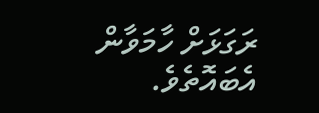ރަގަޅަށް ހާމަވާން އެބައޮތެވެ.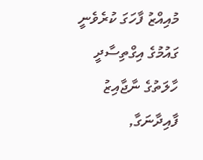މުއިއްޒު ފާހަގަ ކުރެވެނީ ގައުމުގެ އިގްތިސާދީ ހާލަތުގެ ނާޖާއިޒު ފާއިދާނަގާ,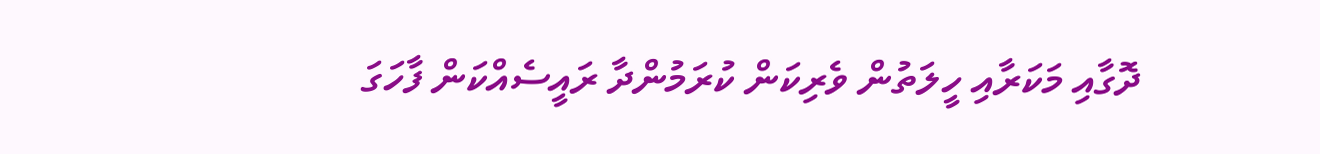ދޮގާއި މަކަރާއި ހީލަތުން ވެރިކަން ކުރަމުންދާ ރައީސެއްކަން ފާހަގަ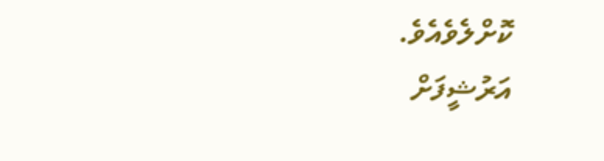ކޮށްލެވެއެވެ.
އަރުޝީފަށް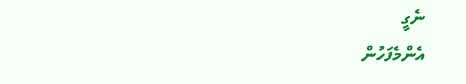ނެގީ
އެންމެފަހުން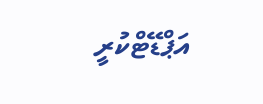އަޕްޑޭޓްކުރީ